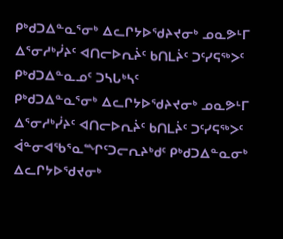ᑭᒃᑯᑐᐃᓐᓇᕐᓂᒃ ᐃᓚᒋᔭᐅᖁᔨᔪᓂᒃ ᓄᓇᕗᒻᒥ ᐃᕐᓂᓱᒃᓰᔨᑦ ᐊᑎᓕᐅᕆᔩᑦ ᑲᑎᒪᔩᑦ ᑐᑦᓯᕋᖅᐳᑦ
ᑭᒃᑯᑐᐃᓐᓇᓄᑦ ᑐᓴᒐᒃᓴᑦ
ᑭᒃᑯᑐᐃᓐᓇᕐᓂᒃ ᐃᓚᒋᔭᐅᖁᔨᔪᓂᒃ ᓄᓇᕗᒻᒥ ᐃᕐᓂᓱᒃᓰᔨᑦ ᐊᑎᓕᐅᕆᔩᑦ ᑲᑎᒪᔩᑦ ᑐᑦᓯᕋᖅᐳᑦ
ᐋᓐᓂᐊᖃᕐᓇᙱᑦᑐᓕᕆᔨᒃᑯᑦ ᑭᒃᑯᑐᐃᓐᓇᓂᒃ ᐃᓚᒋᔭᐅᖁᔪᓂᒃ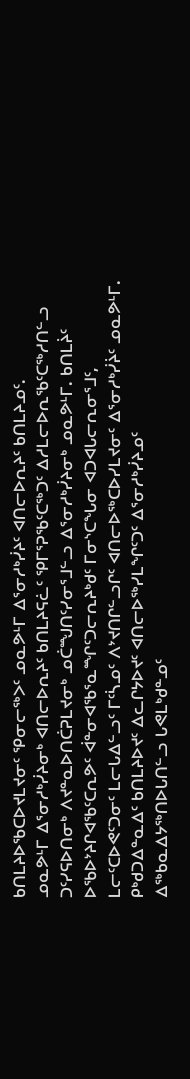ᑲᑎᒪᔨᐅᖃᑕᐅᔪᒪᔪᓂᑦ ᕿᓂᓕᖅᐳᑦ ᓄᓇᕗᒻᒥ ᐃᕐᓂᓱᒃᓰᔨᑦ ᐊᑎᓕᐅᕆᔨᑦ ᑲᑎᒪᔨᓄᑦ.
ᓄᓇᕗᒻᒥ ᐃᕐᓂᓱᒃᓰᔨᓂᒃ ᐊᑎᓕᐅᕆᔨᑦ ᑲᑎᒪᔨᕋᓛᑦ ᕿᒥᕐᕈᖃᑦᑕᖅᑐᑦ ᐃᓱᒪᓕᐅᕆᖃᑦᑕᖅᓱᑎᓪᓗ ᑐᑦᓯᕋᐅᑎᓂᒃ ᐱᔪᓐᓇᐅᑎᑖᕈᒪᔪᓂᒃ ᓄᑖᙳᑎᑦᓯᓂᕐᒧᓪᓗ ᐃᕐᓂᓱᒃᓰᔨᓂᒃ ᓄᓇᕗᒻᒥ. ᑲᑎᒪᔩᑦ ᐅᖃᐅᔾᔨᒋᐊᖃᑦᑕᕆᕗᑦ ᐋᓐᓂᐊᖃᕐᓇᙱᑦᑐᓕᕆᔨᒃᑯᑦ ᒥᓂᔅᑕᖓᓂ ᐊᑐᐊᒐᓕᕆᓂᕐᒧᑦ, ᒪᓕᑦᑕᐅᕙᑦᑐᓂᑦ ᒪᓕᒐᐃᓪᓗᑦ ᒥᑦᓵᓄᑦ ᐱᔾᔪᑎᒋᓪᓗᒋᑦ ᐊᑎᓕᐅᖅᑕᐅᓯᒪᔪᓂᑦ ᐃᕐᓂᓱᒃᓰᔩᑦ ᓄᓇᕗᒻᒥ.
ᑭᒃᑯᑐᐃᓐᓇᐃᑦ ᑲᑎᒪᔨᐅᔪᑦ ᐃᓚᒋᔭᐅᔪᑦ ᐊᑎᓕᐅᖅᓯᒪᖏᑦᑐᑦ ᐃᕐᓂᓱᒃᓰᔨᓄᑦ ᐃᖅᑲᓇᐃᔭᖅᑎᐅᒐᑎᓪᓗ ᒐᕙᒪᒃᑯᓐᓄᑦ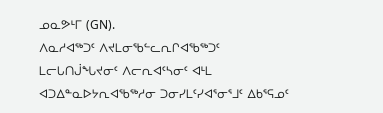ᓄᓇᕗᒻᒥ (GN).
ᐱᓇᓱᐊᖅᑐᑦ ᐱᔪᒪᓂᖃᓪᓚᕆᒋᐊᖃᖅᑐᑦ ᒪᓕᒐᑎᒎᖓᔪᓂᑦ ᐱᓕᕆᐊᑦᓴᓂᑦ ᐊᒻᒪ ᐊᑐᐃᓐᓇᐅᔭᕆᐊᖃᖅᓱᓂ ᑐᓂᓯᒪᑦᓯᐊᕐᓂᕐᒧᑦ ᐃᑲᕐᕋᓄᑦ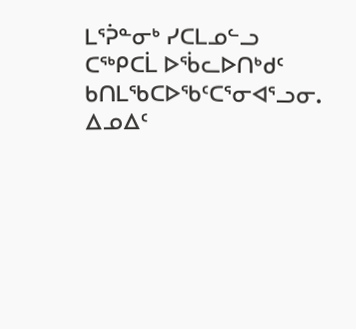ᒪᕐᕉᓐᓂᒃ ᓯᑕᒪᓄᓪᓗ ᑕᖅᑭᑕᒫ ᐅᖄᓚᐅᑎᒃᑯᑦ ᑲᑎᒪᖃᑕᐅᖃᑦᑕᕐᓂᐊᕐᓗᓂ. ᐃᓄᐃᑦ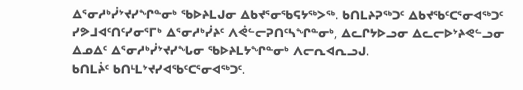ᐃᕐᓂᓱᒃᓰᔾᔪᓯᖏᓐᓂᒃ ᖃᐅᔨᒪᒍᓂ ᐃᑲᔪᕐᓂᖃᕋᔭᖅᐳᖅ. ᑲᑎᒪᔨᕈᖅᑐᑦ ᐃᑲᔪᖃᑦᑕᕐᓂᐊᖅᑐᑦ ᓯᕗᒧᐊᑦᑎᑦᓯᓂᕐᒥᒃ ᐃᕐᓂᓱᒃᓰᔨᑦ ᐱᕚᓪᓕᕈᑎᑦᓴᖏᓐᓂᒃ, ᐃᓚᒋᔭᐅᓗᓂ ᐃᓚᓕᐅᔾᔨᕙᓪᓗᓂ ᐃᓄᐃᑦ ᐃᕐᓂᓱᒃᓰᔾᔪᓯᖓᓂ ᖃᐅᔨᒪᔭᖏᓐᓂᒃ ᐱᓕᕆᐊᕆᓗᒍ.
ᑲᑎᒪᔩᑦ ᑲᑎᒻᒪᔾᔪᓯᐊᖃᑦᑕᕐᓂᐊᖅᑐᑦ.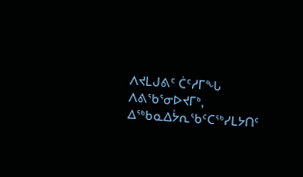ᐱᔪᒪᒍᕕᑦ ᑖᑦᓱᒥᖓ ᐱᕕᖃᕐᓂᐅᔪᒥᒃ, ᐃᖅᑲᓇᐃᔮᕆᖃᑦᑕᖅᓯᒪᔭᑎᑦ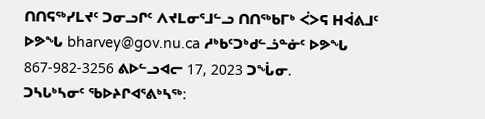ᑎᑎᕋᖅᓯᒪᔪᑦ ᑐᓂᓗᒋᑦ ᐱᔪᒪᓂᕐᒧᓪᓗ ᑎᑎᖅᑲᒥᒃ ᐹᐳᕋ ᕼᐋᕕᒧᑦ ᐅᕗᖓ bharvey@gov.nu.ca ᓱᒃᑲᑦᑐᒃᑯᓪᓘᓐᓃᑦ ᐅᕗᖓ 867-982-3256 ᕕᐅᓪᓗᐊᓕ 17, 2023 ᑐᖔᓂ.
ᑐᓴᒐᒃᓴᓂᑦ ᖃᐅᔨᒋᐊᕐᕕᒃᓴᖅ: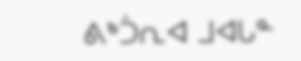ᕕᒃᑑᕆᐊ ᒧᐊᒐᓐ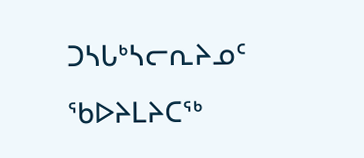ᑐᓴᒐᒃᓴᓕᕆᔨᓄᑦ ᖃᐅᔨᒪᔨᑕᖅ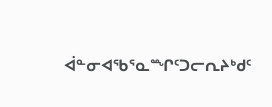ᐋᓐᓂᐊᖃᕐᓇᙱᑦᑐᓕᕆᔨᒃᑯᑦ